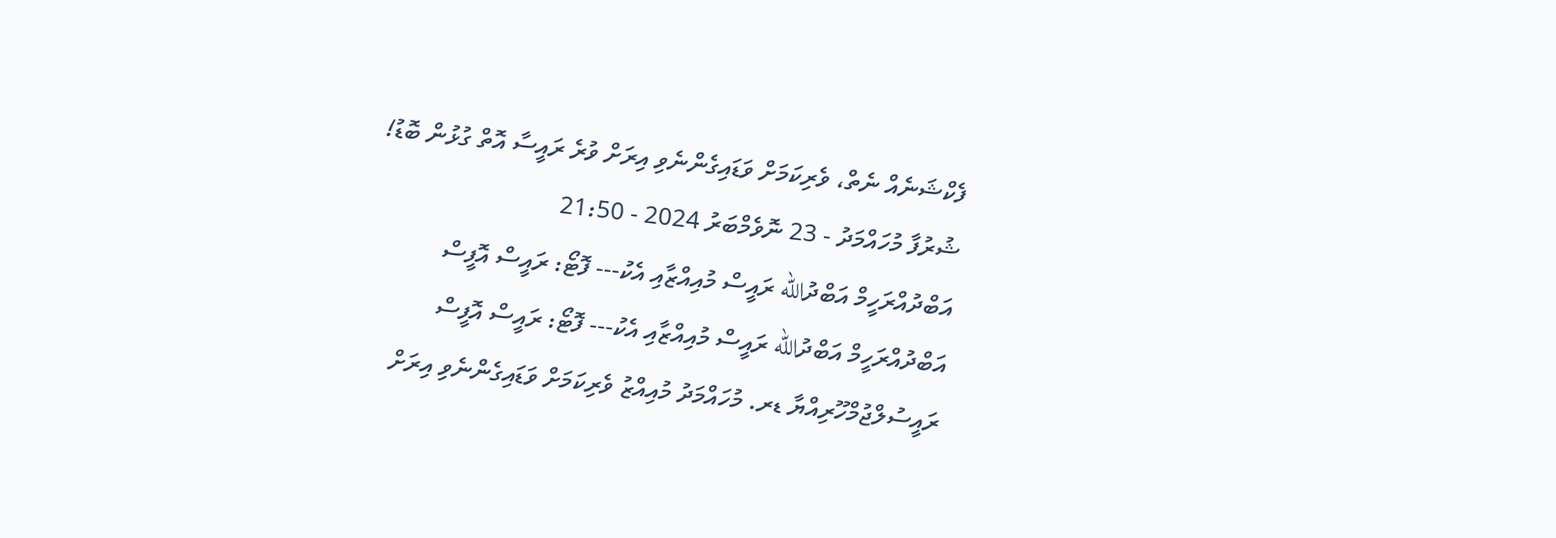ފެކްޝަނެއް ނެތް، ވެރިކަމަށް ވަޑައިގެންނެވި އިރަށް ވުރެ ރައީސާ އޮތް ގުޅުން ބޮޑު!
ޝުރުފާ މުހައްމަދު - 23 ނޮވެމްބަރު 2024 - 21:50
އަބްދުއްރަހީމް އަބްދުالله ރައީސް މުއިއްޒާއި އެކު--- ފޮޓޯ: ރައީސް އޮފީސް
އަބްދުއްރަހީމް އަބްދުالله ރައީސް މުއިއްޒާއި އެކު--- ފޮޓޯ: ރައީސް އޮފީސް
ރައީސުލްޖުމްހޫރިއްޔާ ޑރ. މުހައްމަދު މުއިއްޒު ވެރިކަމަށް ވަޑައިގެންނެވި އިރަށް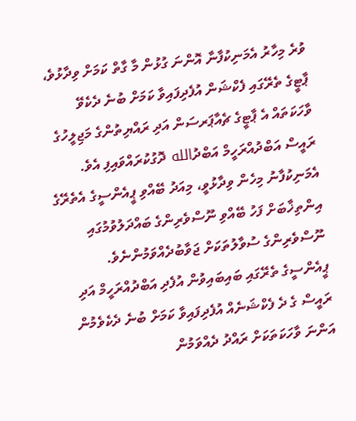ވުރެ މިހާރު އެމަނިކުފާނާ އޮންނަ ގުޅުން މާ ގާތް ކަމަށް ވިދާޅުވެ، ޕާޓީގެ ތެރޭގައި ފެކްޝަން އުފެދިފައިވާ ކަމަށް ބުނެ ދެކެވޭ ވާހަކަތައް އެ ޕާޓީގެ ޗެއާޕަރސަން އަދި ރައްޔިތުންގެ މަޖިލީހުގެ ރައީސް އަބްދުއްރަހީމް އަބްދުالله ދޮގުކުރައްވައިފި އެވެ.
އެމަނިކުފާނު މިހެން ވިދާޅުވީ، މިއަދު ބޭއްވި ޕީއެންސީގެ އެތެރޭގެ އިންތިޚާބަށް ފަހު ބޭއްވި ނޫސްވެރިންގެ ބައްދަލުވުމުގައި ނޫސްވެރިންގެ ސުވާލުތަކަށް ޖަވާބުދެއްވަމުންނެވެ.
ޕީއެންސީގެ ތެރޭގައި ބައިބައިވުން އުފެދި އަބްދުއްރަހީމް އަދި ރައީސް ގެ ދެ ފެކްޝަނެއް އުފެދިފައިވާ ކަމަށް ބުނެ ދެކެވެމުން އަންނަ ވާހަކަތަކަށް ރައްދު ދެއްވަމުން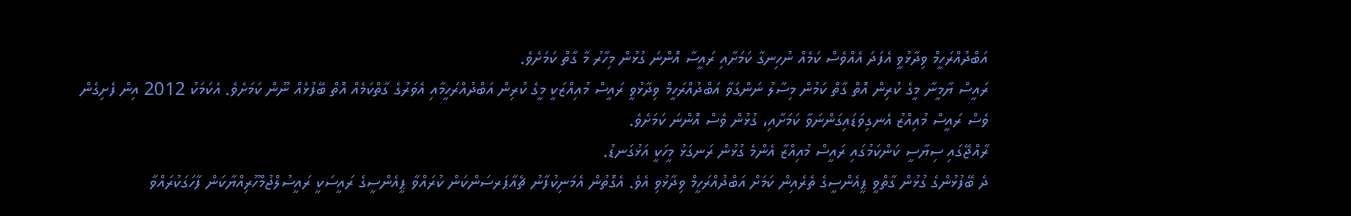އަބްދުއްރަހީމް ވިދާޅުވީ އެފަދަ އެއްވެސް ކަމެއް ނުހިނގާ ކަމަށާއި ރައީސާ އޮންނަ ގުޅުން މިހާރު މާ ގާތް ކަމަށެވެ.
ރައީސް ޔާމީނާ މީގެ ކުރިން އޮތް ގާތް ކަމުން މިސާލު ނަންގަވާ އަބްދުއްރަހީމް ވިދާޅުވީ ރައީސް މުއިއްޒަކީ މީގެ ކުރިން އަބްދުއްރަހީމާއި އެވަރުގެ ގާތްކަމެއް އޮތް ބޭފުޅެއް ނޫން ކަމަށެވެ. އެކަމަކު 2012 އިން ފެށިގެން ވެސް ރައީސް މުއިއްޒު އެނގިވަޑައިގަންނަވާ ކަމަށާއި، ގުޅުން ވެސް އޮންނަ ކަމަށެވެ.
ރާއްޖޭގައި ސިޔާސީ ކަންކަމުގައި ރައީސް މުއިއްޒާ އެންމެ ގުޅުން ރަނގަޅު މީހަކީ އަޅުގަނޑު.
ދެ ބޭފުޅުންގެ ގުޅުން ގާތްވީ ޕީއެންސީގެ ތެރެއިން ކަމަށް އަބްދުއްރަހީމް ވިދާޅުވި އެވެ. އެގޮތުން އެމަނިކުފާނު ޗެއާޕަރސަންކަން ކުރައްވާ ޕީއެންސީގެ ރައީސަކީ ރައީސުލްޖުމްހޫރިއްޔާކަން ފާހަގަކުރައްވާ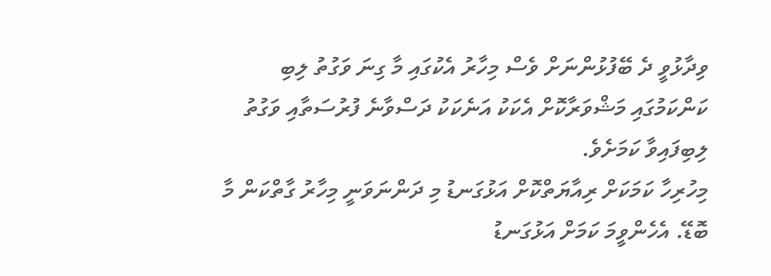ވިދާޅުވީ ދެ ބޭފުޅުންނަށް ވެސް މިހާރު އެކުގައި މާ ގިނަ ވަގުތު ލިބި ކަންކަމުގައި މަޝްވަރާކޮށް އެކަކު އަނެކަކު ދަސްވާނެ ފުރުސަތާއި ވަގުތު ލިބިފައިވާ ކަމަށެވެ.
މިހުރިހާ ކަމަކަށް ރިއާޔަތްކޮށް އަޅުގަނޑު މި ދަންނަވަނީ މިހާރު ގާތްކަން މާ ބޮޑޭ. އެހެންވީމަ ކަމަށް އަޅުގަނޑު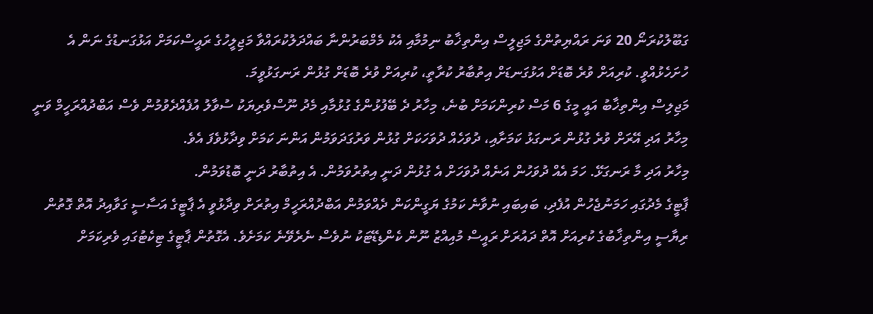ގަބޫލުކުރަނޯ 20 ވަނަ ރައްޔިތުންގެ މަޖިލީސް އިންތިޚާބު ނިމުމާއި އެކު މެމްބަރުންނާ ބައްދަލުކުރައްވާ މަޖިލީހުގެ ރައީސްކަމަށް އަޅުގަނޑުގެ ނަން އެ ހުށަހެޅުއްވީ. ކުރިއަށް ވުރެ ބޮޑަށް އަޅުގަނޑަށް އިތުބާރު ކުރާތީ، ކުރިއަށް ވުރެ ބޮޑަށް ގުޅުން ރަނގަޅުވީމަ.
މަޖިލިސް އިންތިޚާބު އައީ މީގެ 6 މަސް ކުރިންކަމަށް ބުނެ، މިހާރު ދެ ބޭފުޅުންގެ ގުޅުމާއި މެދު ނޫސްވެރިޔަކު ސުވާލު އުފެއްދެވުމުން ވެސް އަބްދުއްރަހީމް ވަނީ މިހާރު އަދި އޭރަށް ވުރެ ގުޅުން ރަނގަޅު ކަމަށާއި، ދުވަހެއް ދުވަހަކަށް ގުޅުން ވަރުގަދަވަމުން އަންނަ ކަމަށް ވިދާޅުވެފަ އެވެ.
މިހާރު އަދި މާ ރަނގަޅޭ. ހަމަ އެއް ދުވަހުން އަނެއް ދުވަހަށް އެ ގުޅުން ދަނީ އިތުރުވަމުން. އެ އިތުބާރު ދަނީ ބޮޑުވަމުން.
ޕާޓީގެ މެދުގައި ހަމަނުޖެހުން އުފެދި، ބައިބައި ނުވާނެ ކަމުގެ ޔަގީންކަން ދެއްވަމުން އަބްދުއްރަހީމް އިތުރަށް ވިދާޅުވީ އެ ޕާޓީގެ އަސާސީ ގަވާއިދު އޮތް ގޮތުން ރިޔާސީ އިންތިޚާބުގެ ކުރިއަށް އޮތް ދައުރަށް ރައީސް މުއިއްޒު ނޫން ކެންޑިޑޭޓަކު ނުވެސް ނެރެވޭނެ ކަމަށެވެ. އެގޮތުން ޕާޓީގެ ޓިކެޓުގައި ވެރިކަމަށް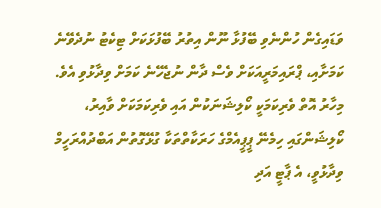ވަޑައިގެން ހުންނެވި ބޭފުޅާ ނޫން އިތުރު ބޭފުޅަކަށް ޓިކެޓު ނުދެވޭނެ ކަމަށާއި، ޕްރައިމަރީއަކަށް ވެސް ދާން ނުޖެހޭނެ ކަމަށް ވިދާޅުވި އެވެ.
މިހާރު އޮތް ވެރިކަމަކީ ކޯލިޝަނަކުން އައި ވެރިކަމަކަށް ވާއިރު، ކޯލިޝަންގައި ހިމެނޭ ޕީޕީއެމްގެ ހަރަކާތްތަކާ ގުޅޭގޮތުން އަބްދުއްރަހީމް ވިދާޅުވީ، އެ ޕާޓީ އަދި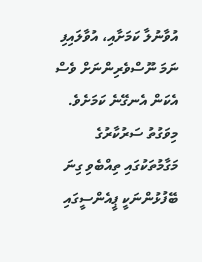އުވާނުލާ ކަމަށާއި، އުވާލައިފި ނަމަ ނޫސްވެރިންނަށް ވެސް އެކަން އެނގޭނެ ކަމަށެވެ. މިވަގުތު ސަރުކާރުގެ މަގާމުތަކުގައި ތިއްބެވި ގިނަ ބޭފުޅުންނަކީ ޕީއެންސީގައި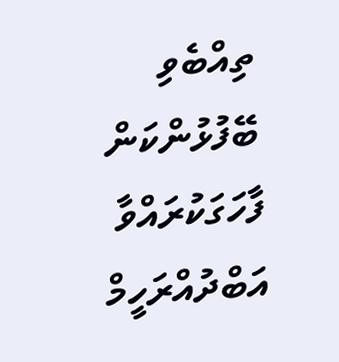ތިއްބެވި ބޭފުޅުންކަން ފާހަގަކުރައްވާ އަބްދުއްރަހީމް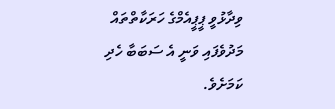ވިދާޅުވީ ޕީޕީއެމްގެ ހަރަކާތްތައް މަދުވެފައި ވަނީ އެ ސަބަބާ ހެދި ކަމަށެވެ.